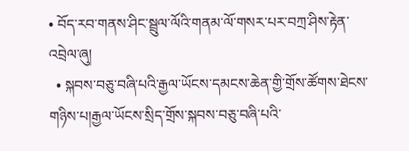• བོད་རབ་གནས་ཤིང་སྦྲུལ་ལོའི་གནམ་ལོ་གསར་པར་བཀྲ་ཤིས་རྟེན་འབྲེལ་ཞུ།
  • སྐབས་བཅུ་བཞི་པའི་རྒྱལ་ཡོངས་དམངས་ཆེན་གྱི་གྲོས་ཚོགས་ཐེངས་གཉིས་པ།རྒྱལ་ཡོངས་སྲིད་གྲོས་སྐབས་བཅུ་བཞི་པའི་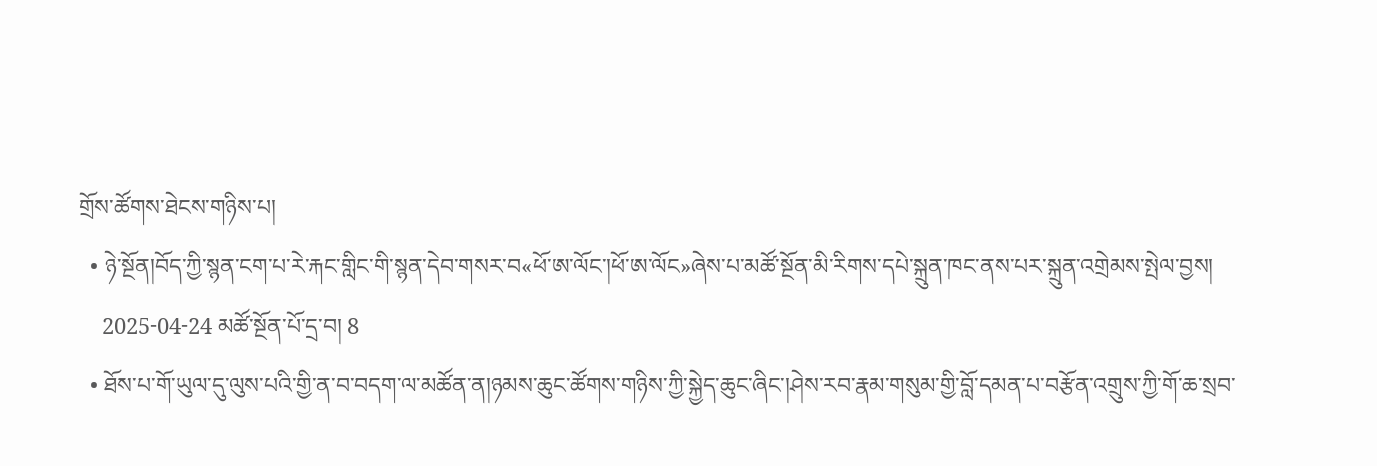གྲོས་ཚོགས་ཐེངས་གཉིས་པ།
  • ཉེ་སྔོན།བོད་ཀྱི་སྙན་ངག་པ་རེ་རྐང་གླིང་གི་སྙན་དེབ་གསར་བ«ཕོ་ཨ་ལོང་།ཕོ་ཨ་ལོང»ཞེས་པ་མཚོ་སྔོན་མི་རིགས་དཔེ་སྐྲུན་ཁང་ནས་པར་སྐྲུན་འགྲེམས་སྤེལ་བྱས།
    2025-04-24 མཚོ་སྔོན་པོ་དྲ་བ། 8
  • ཐོས་པ་གོ་ཡུལ་དུ་ལུས་པའི་གྱི་ན་བ་བདག་ལ་མཚོན་ན།ཉམས་ཆུང་ཚོགས་གཉིས་ཀྱི་སྐྱེད་ཆུང་ཞིང་།ཤེས་རབ་རྣམ་གསུམ་གྱི་བློ་དམན་པ་བརྩོན་འགྲུས་ཀྱི་གོ་ཆ་སྲབ་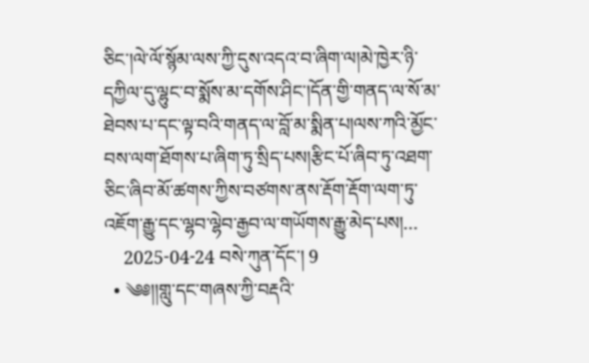ཅིང་།ལེ་ལོ་སྙོམ་ལས་ཀྱི་དུས་འདའ་བ་ཞིག་ལ།མེ་ཁྱེར་ཉི་དཀྱིལ་དུ་ལྷུང་བ་སྨོས་མ་དགོས་ཤིང་།དོན་གྱི་གནད་ལ་སོ་མ་ཐེབས་པ་དང་ལྟ་བའི་གནད་ལ་བློ་མ་སྨིན་པ།ལས་ཀའི་མྱོང་བས་ལག་ཐོགས་པ་ཞིག་ཏུ་སྲིད་པས།རྩིང་པོ་ཞིབ་ཏུ་འཐག་ཅིང་ཞིབ་མོ་ཚགས་ཀྱིས་བཙགས་ནས་རྡོག་རྡོག་ལག་ཏུ་འཇོག་རྒྱུ་དང་ལྷབ་ལྷེབ་རྒྱབ་ལ་གཡོགས་རྒྱུ་མེད་པས།...
    2025-04-24 བསེ་ཀུན་དོང་། 9
  • ༄༅།།གླུ་དང་གཞས་ཀྱི་བརྡའི་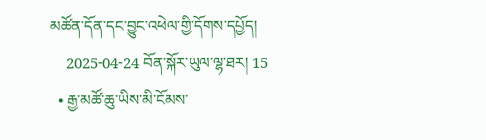མཚོན་དོན་དང་བྱུང་འཕེལ་གྱི་དོགས་དཔྱོད།
    2025-04-24 བོན་སྐོར་ཡུལ་ལྷ་ཐར། 15
  • རྒྱ་མཚོ་ཆུ་ཡིས་མི་ངོམས་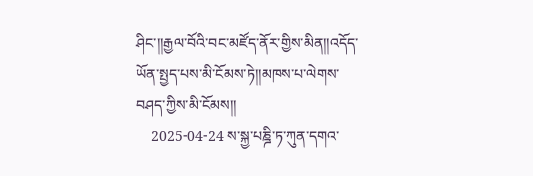ཤིང་།།རྒྱལ་བོའི་བང་མཛོད་ནོར་གྱིས་མིན།།འདོད་ཡོན་སྤྱད་པས་མི་ངོམས་ཏེ།།མཁས་པ་ལེགས་བཤད་ཀྱིས་མི་ངོམས།།
    2025-04-24 ས་སྐྱ་པཎྜི་ཏ་ཀུན་དགའ་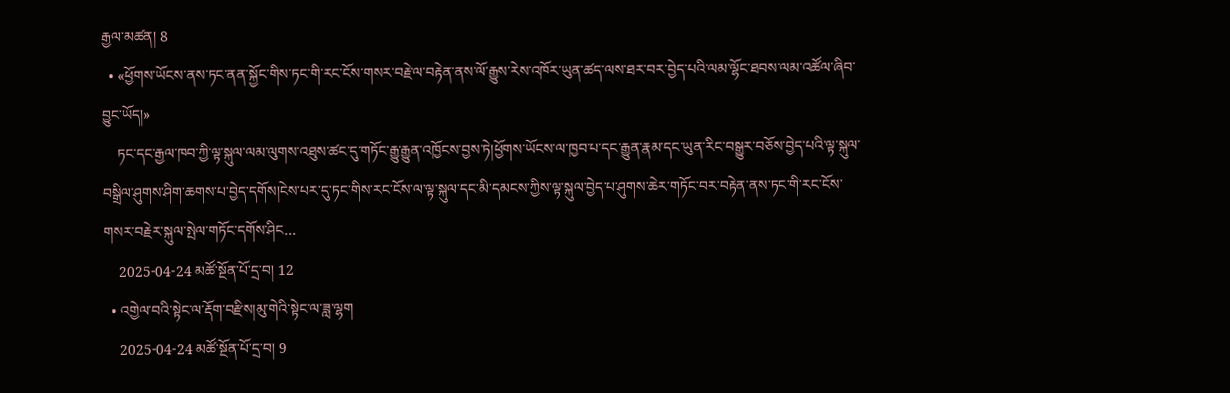རྒྱལ་མཚན། 8
  • «ཕྱོགས་ཡོངས་ནས་ཏང་ནན་སྐྱོང་གིས་ཏང་གི་རང་ངོས་གསར་བརྗེ་ལ་བརྟེན་ནས་ལོ་རྒྱུས་རེས་འཁོར་ཡུན་ཚད་ལས་ཐར་བར་བྱེད་པའི་ལམ་ལྷོང་ཐབས་ལམ་འཚོལ་ཞིབ་བྱུང་ཡོད།»
    ཏང་དང་རྒྱལ་ཁབ་ཀྱི་ལྟ་སྐུལ་ལམ་ལུགས་འཐུས་ཚང་དུ་གཏོང་རྒྱུ་རྒྱུན་འཁྱོངས་བྱས་ཏེ།ཕྱོགས་ཡོངས་ལ་ཁྱབ་པ་དང་རྒྱུན་རྣམ་དང་ཡུན་རིང་བསྒྱུར་བཅོས་བྱེད་པའི་ལྟ་སྐུལ་བསྒྲིལ་ཤུགས་ཤིག་ཆགས་པ་བྱེད་དགོས།ངེས་པར་དུ་ཏང་གིས་རང་ངོས་ལ་ལྟ་སྐུལ་དང་མི་དམངས་ཀྱིས་ལྟ་སྐུལ་བྱེད་པ་ཤུགས་ཆེར་གཏོང་བར་བརྟེན་ནས་ཏང་གི་རང་ངོས་གསར་བརྗེར་སྐུལ་སྤེལ་གཏོང་དགོས་ཤིང...
    2025-04-24 མཚོ་སྔོན་པོ་དྲ་བ། 12
  • འགྱེལ་བའི་སྟེང་ལ་རྡོག་བརྫིས།མུ་གེའི་སྟེང་ལ་ཟླ་ལྷག
    2025-04-24 མཚོ་སྔོན་པོ་དྲ་བ། 9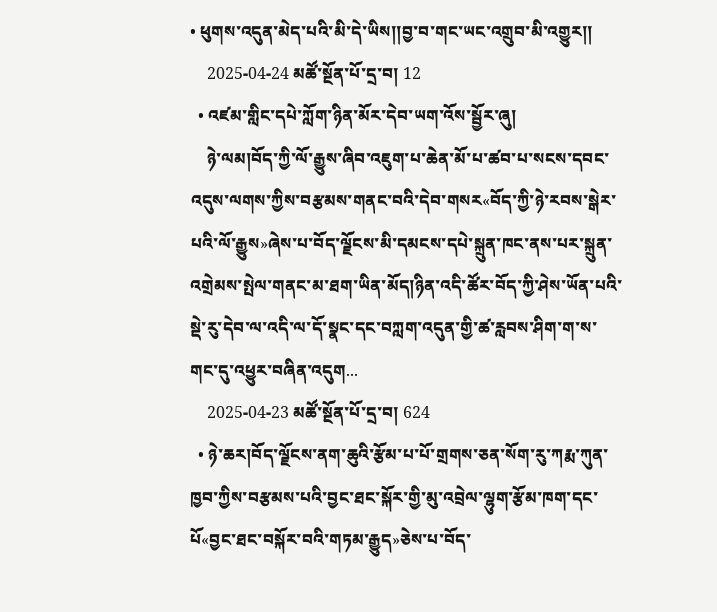• ཕུགས་འདུན་མེད་པའི་མི་དེ་ཡིས།།བྱ་བ་གང་ཡང་འགྲུབ་མི་འགྱུར།།
    2025-04-24 མཚོ་སྔོན་པོ་དྲ་བ། 12
  • འཛམ་གླིང་དཔེ་ཀློག་ཉིན་མོར་དེབ་ཡག་འོས་སྦྱོར་ཞུ།
    ཉེ་ལམ།བོད་ཀྱི་ལོ་རྒྱུས་ཞིབ་འཇུག་པ་ཆེན་མོ་པ་ཚབ་པ་སངས་དབང་འདུས་ལགས་ཀྱིས་བརྩམས་གནང་བའི་དེབ་གསར«བོད་ཀྱི་ཉེ་རབས་སྒེར་པའི་ལོ་རྒྱུས»ཞེས་པ་བོད་ལྗོངས་མི་དམངས་དཔེ་སྐྲུན་ཁང་ནས་པར་སྐྲུན་འགྲེམས་སྤེལ་གནང་མ་ཐག་ཡིན་མོད།ཉིན་འདི་ཚོར་བོད་ཀྱི་ཤེས་ཡོན་པའི་སྡེ་རུ་དེབ་ལ་འདི་ལ་དོ་སྣང་དང་བཀླག་འདུན་གྱི་ཚ་རླབས་ཤིག་ག་ས་གང་དུ་འཕྱུར་བཞིན་འདུག...
    2025-04-23 མཚོ་སྔོན་པོ་དྲ་བ། 624
  • ཉེ་ཆར།བོད་ལྗོངས་ནག་ཆུའི་རྩོམ་པ་པོ་གྲགས་ཅན་སོག་རུ་ཀརྨ་ཀུན་ཁྱབ་ཀྱིས་བརྩམས་པའི་བྱང་ཐང་སྐོར་གྱི་མུ་འབྲེལ་ལྷུག་རྩོམ་ཁག་དང་པོ«བྱང་ཐང་བསྐོར་བའི་གཏམ་རྒྱུད»ཅེས་པ་བོད་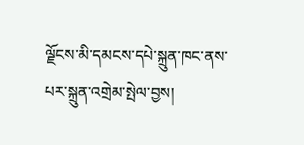ལྗོངས་མི་དམངས་དཔེ་སྐྲུན་ཁང་ནས་པར་སྐྲུན་འགྲེམ་སྤེལ་བྱས།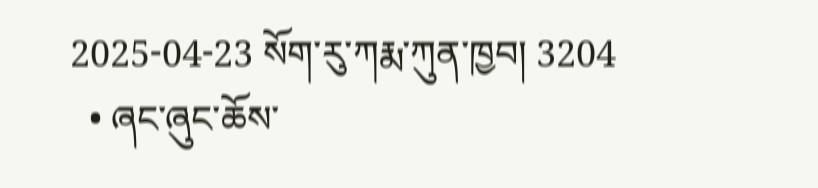2025-04-23 སོག་རུ་ཀརྨ་ཀུན་ཁྱབ། 3204
  • ཞང་ཞུང་ཆོས་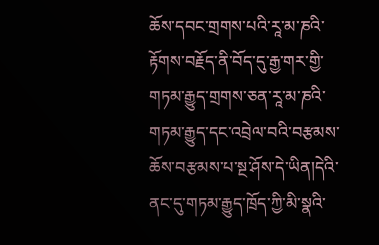ཆོས་དབང་གྲགས་པའི་རཱ་མ་ཎའི་རྟོགས་བརྗོད་ནི་བོད་དུ་རྒྱ་གར་གྱི་གཏམ་རྒྱུད་གྲགས་ཅན་རཱ་མ་ཎའི་གཏམ་རྒྱུད་དང་འབྲེལ་བའི་བརྩམས་ཆོས་བརྩམས་པ་སྔ་ཤོས་དེ་ཡིན།དེའི་ནང་དུ་གཏམ་རྒྱུད་ཁྲོད་ཀྱི་མི་སྣའི་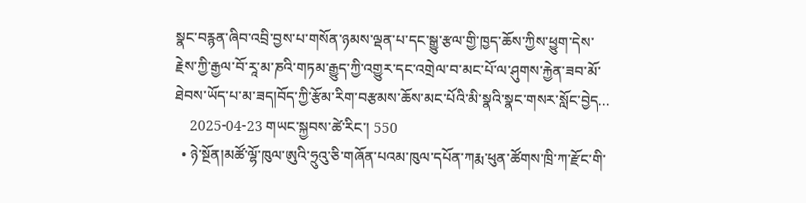སྣང་བརྙན་ཞིབ་འབྲི་བྱས་པ་གསོན་ཉམས་ལྡན་པ་དང་སྒྱུ་རྩལ་གྱི་ཁྱད་ཆོས་ཀྱིས་ཕྱུག་དེས་རྗེས་ཀྱི་རྒྱལ་བོ་རཱ་མ་ཎའི་གཏམ་རྒྱུད་ཀྱི་འགྱུར་དང་འགྲེལ་བ་མང་པོ་ལ་ཤུགས་རྐྱེན་ཟབ་མོ་ཐེབས་ཡོད་པ་མ་ཟད།བོད་ཀྱི་རྩོམ་རིག་བརྩམས་ཆོས་མང་པོའི་མི་སྣའི་སྣང་གསར་སློང་བྱེད...
    2025-04-23 གཡང་སྐྱབས་ཚེ་རིང་། 550
  • ཉེ་སྔོན།མཚོ་ལྷོ་ཁུལ་ཨུའི་ཧྲུའུ་ཅི་གཞོན་པའམ་ཁུལ་དཔོན་ཀརྨ་ཕུན་ཚོགས་ཁྲི་ཀ་རྫོང་གི་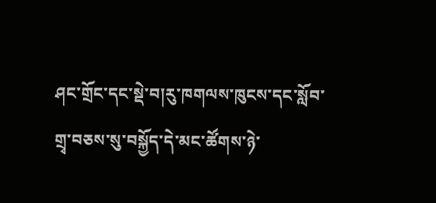ཤང་གྲོང་དང་སྡེ་བ།རུ་ཁགལས་ཁུངས་དང་སློབ་གྲྭ་བཅས་སུ་བསྐྱོད་དེ་མང་ཚོགས་ཉེ་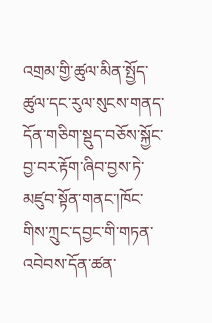འགྲམ་གྱི་ཚུལ་མིན་སྤྱོད་ཚུལ་དང་རུལ་སུངས་གནད་དོན་གཅིག་སྡུད་བཅོས་སྐྱོང་བྱ་བར་རྟོག་ཞིབ་བྱས་ཏེ་མཛུབ་སྟོན་གནང་།ཁོང་གིས་ཀྲུང་དབྱང་གི་གཏན་འབེབས་དོན་ཚན་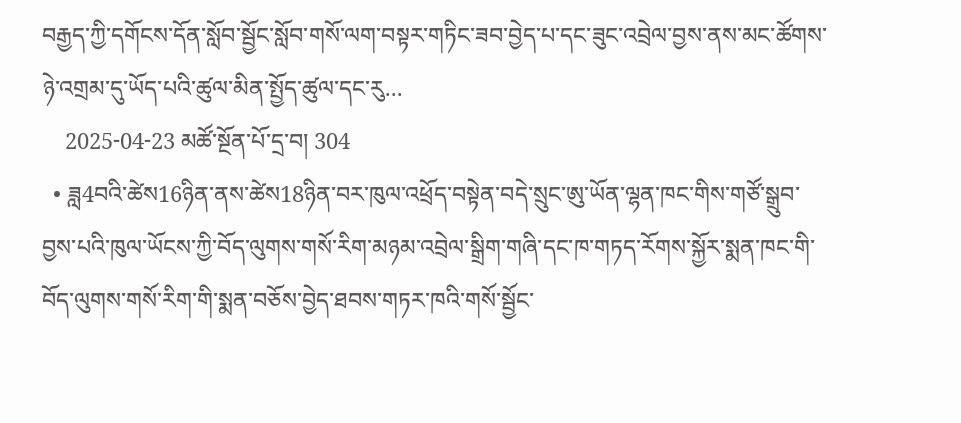བརྒྱད་ཀྱི་དགོངས་དོན་སློབ་སྦྱོང་སློབ་གསོ་ལག་བསྟར་གཏིང་ཟབ་བྱེད་པ་དང་ཟུང་འབྲེལ་བྱས་ནས་མང་ཚོགས་ཉེ་འགྲམ་དུ་ཡོད་པའི་ཚུལ་མིན་སྤྱོད་ཚུལ་དང་རུ...
    2025-04-23 མཚོ་སྔོན་པོ་དྲ་བ། 304
  • ཟླ4བའི་ཚེས16ཉིན་ནས་ཚེས18ཉིན་བར་ཁུལ་འཕྲོད་བསྟེན་བདེ་སྲུང་ཨུ་ཡོན་ལྷན་ཁང་གིས་གཙོ་སྒྲུབ་བྱས་པའི་ཁུལ་ཡོངས་ཀྱི་བོད་ལུགས་གསོ་རིག་མཉམ་འབྲེལ་སྒྲིག་གཞི་དང་ཁ་གཏད་རོགས་སྐྱོར་སྨན་ཁང་གི་བོད་ལུགས་གསོ་རིག་གི་སྨན་བཅོས་བྱེད་ཐབས་གཏར་ཁའི་གསོ་སྦྱོང་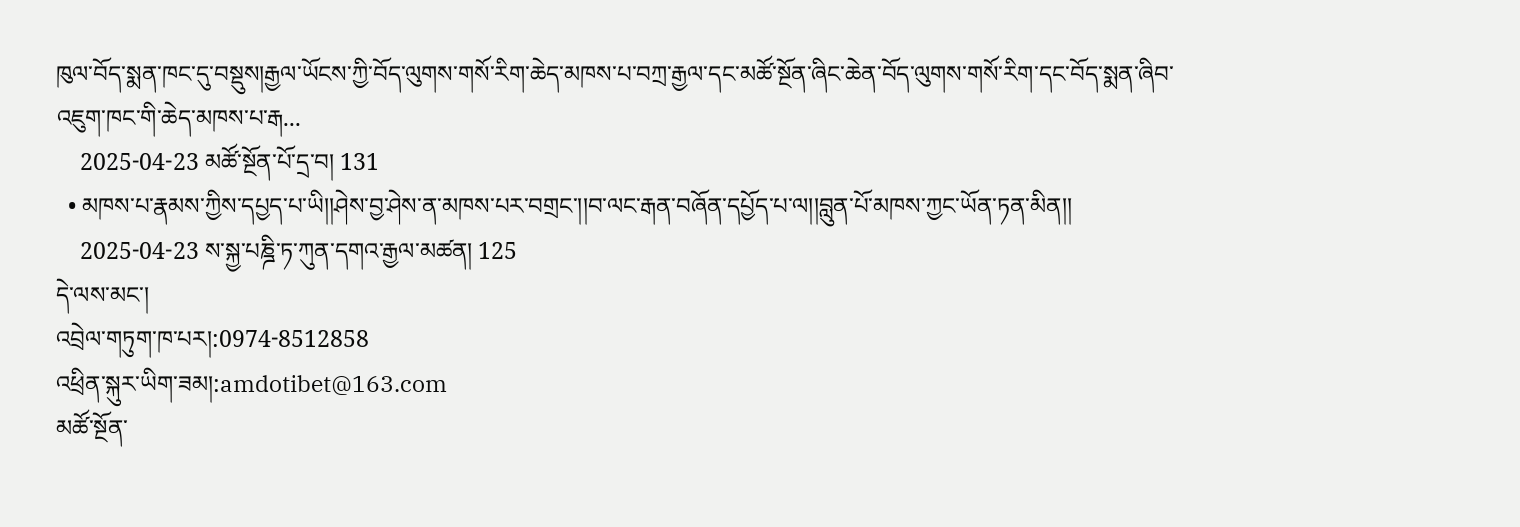ཁུལ་བོད་སྨན་ཁང་དུ་བསྡུས།རྒྱལ་ཡོངས་ཀྱི་བོད་ལུགས་གསོ་རིག་ཆེད་མཁས་པ་བཀྲ་རྒྱལ་དང་མཚོ་སྔོན་ཞིང་ཆེན་བོད་ལུགས་གསོ་རིག་དང་བོད་སྨན་ཞིབ་འཇུག་ཁང་གི་ཆེད་མཁས་པ་རྒ...
    2025-04-23 མཚོ་སྔོན་པོ་དྲ་བ། 131
  • མཁས་པ་རྣམས་ཀྱིས་དཔྱད་པ་ཡི།།ཤེས་བྱ་ཤེས་ན་མཁས་པར་བགྲང་།།བ་ལང་རྒན་བཞོན་དཔྱོད་པ་ལ།།བླུན་པོ་མཁས་ཀྱང་ཡོན་ཏན་མིན།།
    2025-04-23 ས་སྐྱ་པཎྜི་ཏ་ཀུན་དགའ་རྒྱལ་མཚན། 125
དེ་ལས་མང་།
འབྲེལ་གཏུག་ཁ་པར།:0974-8512858
འཕྲིན་སྐུར་ཡིག་ཟམ།:amdotibet@163.com
མཚོ་སྔོན་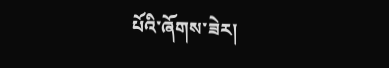པོའི་ཞོགས་ཟེར།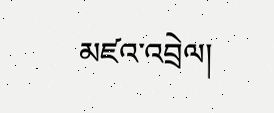མཛའ་འབྲེལ།